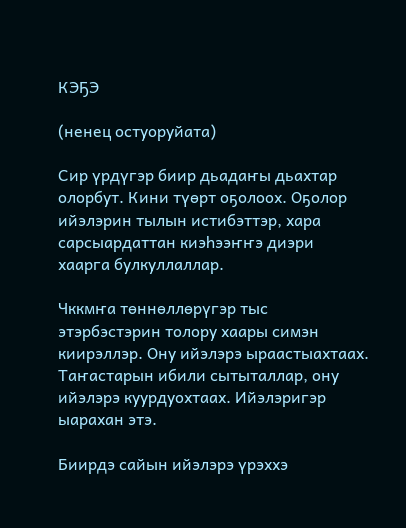КЭҔЭ

(ненец остуоруйата)

Сир үрдүгэр биир дьадаҥы дьахтар олорбут. Кини түөрт оҕолоох. Оҕолор ийэлэрин тылын истибэттэр, хара сарсыардаттан киэһээҥҥэ диэри хаарга булкуллаллар.

Чккмҥа төннөллөрүгэр тыс этэрбэстэрин толору хаары симэн киирэллэр. Ону ийэлэрэ ыраастыахтаах. Таҥастарын ибили сытыталлар, ону ийэлэрэ куурдуохтаах. Ийэлэригэр ыарахан этэ.

Биирдэ сайын ийэлэрэ үрэххэ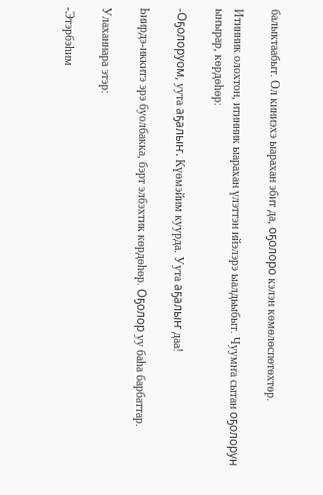балыктаабыт. Ол киниэхэ ыарахан эбит да, оҕолоро кэлэн көмөлөспөтөхтөр.

Итинник олохтон, итинник ыарахан үлэттэн ийэлэрэ ыалдьыбыт. Чуумҥа сытан оҕолорун ыҥырар, көрдөһөр:

-Оҕолоруом, уута аҕалыҥ. Күөмэйим куурда. Уута аҕалыҥ даа!

Ьиирдэ-иккитэ эрэ буолбакка, бэрт элбэхтик көрдөһөр. Оҕолор уу баһа барбаттар.

Улаханнара этэр:

-Этэрбэһим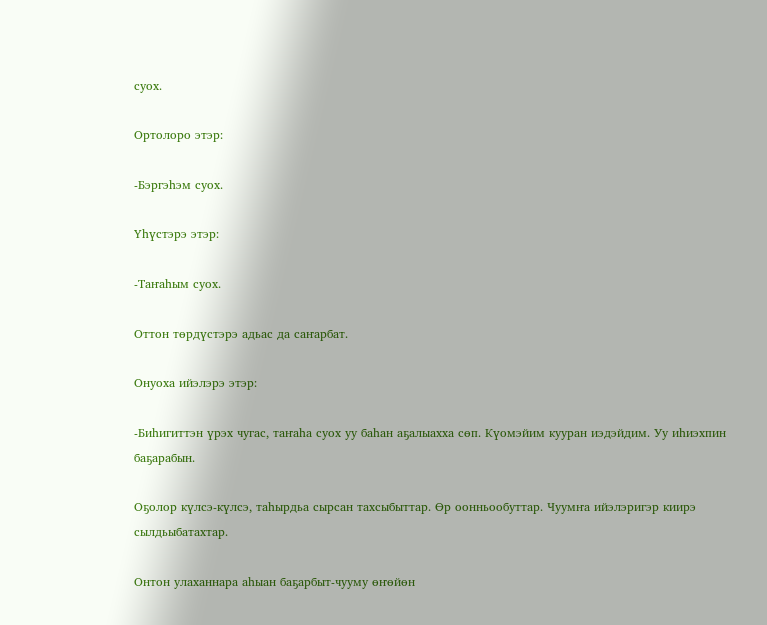суох.

Ортолоро этэр:

-Бэргэһэм суох.

Үһүстэрэ этэр:

-Таҥаһым суох.

Оттон төрдүстэрэ адьас да саҥарбат.

Онуоха ийэлэрэ этэр:

-Биһигиттэн үрэх чугас, таҥаһа суох уу баһан аҕалыахха сөп. Күомэйим кууран иэдэйдим. Уу иһиэхпин баҕарабын.

Оҕолор күлсэ-күлсэ, таһырдьа сырсан тахсыбыттар. Өр оонньообуттар. Чуумҥа ийэлэригэр киирэ сылдьыбатахтар.

Онтон улаханнара аһыан баҕарбыт-чууму өҥөйөн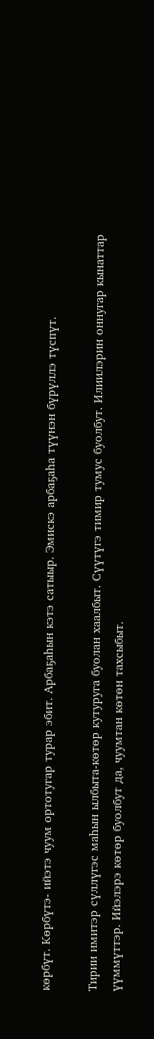көрбүт. Көрбүтэ- ийэтэ чуум ортотугар турар эбит. Арбаҕаһын кэтэ сатыыр. Эмискэ арбаҕаһа түүнэн бүрүллэ түспүт.

Тирии имитэр сүллүгэс маһын ылбыта-көтөр кутуруга буолан хаалбыт. Сүүтүгэ тимир тумус буолбут. Илиилэрин оннугар кынаттар үүммүттэр. Ийэлэрэ көтөр буолбут да, чуумтан көтөн тахсыбыт.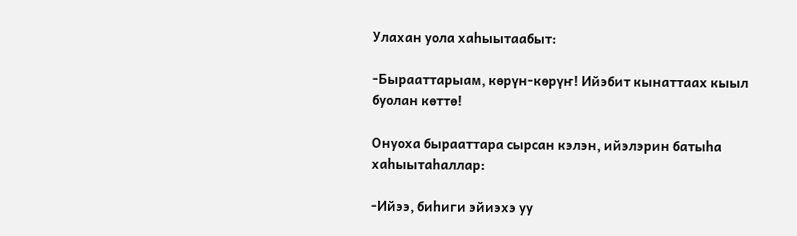Улахан уола хаһыытаабыт:

-Бырааттарыам, көрүн-көрүҥ! Ийэбит кынаттаах кыыл буолан көттө!

Онуоха бырааттара сырсан кэлэн, ийэлэрин батыһа хаһыытаһаллар:

-Ийээ, биһиги эйиэхэ уу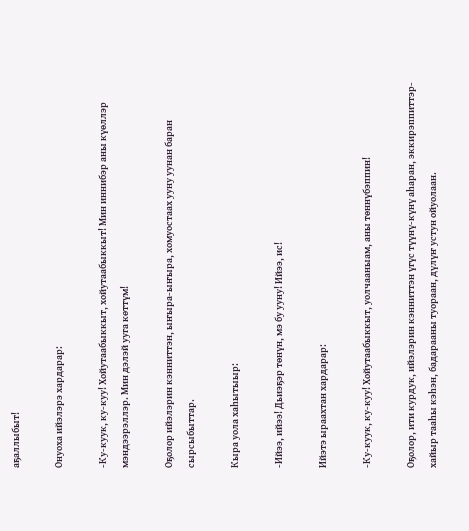аҕаллыбыт!

Онуоха ийэлэрэ хардарар:

-Ку-куук, ку-куу! Хойутаабыккыт, хойутаабыккыт! Мин иннибэр аны күөллэр мэндээрэллэр. Мин дэлэй ууга көттүм!

Оҕолор ийэлэрин кэнниттэн, ыҥыра-ыҥыра, хомуостаах ууну уунан баран сырсыбыттар.

Кыра уола хаһытыыр:

-Ийээ, ийээ! Дьиэҕэр төнүн, мэ бу ууну! Ийээ, ис!

Ийэтэ ыраахтан хардарар:

-Ку-куук, ку-куу! Хойутаабыккыт, уолчааныам, аны төннүбэппин!

Оҕолор, ити курдук, ийэлэрин кэнниттэн үгүс түүнү-күнү аһаран, эккирэппиттэр-хайыр тааһы кэһэн, бадарааны туораан, дүлүҥ устун ойуолаан.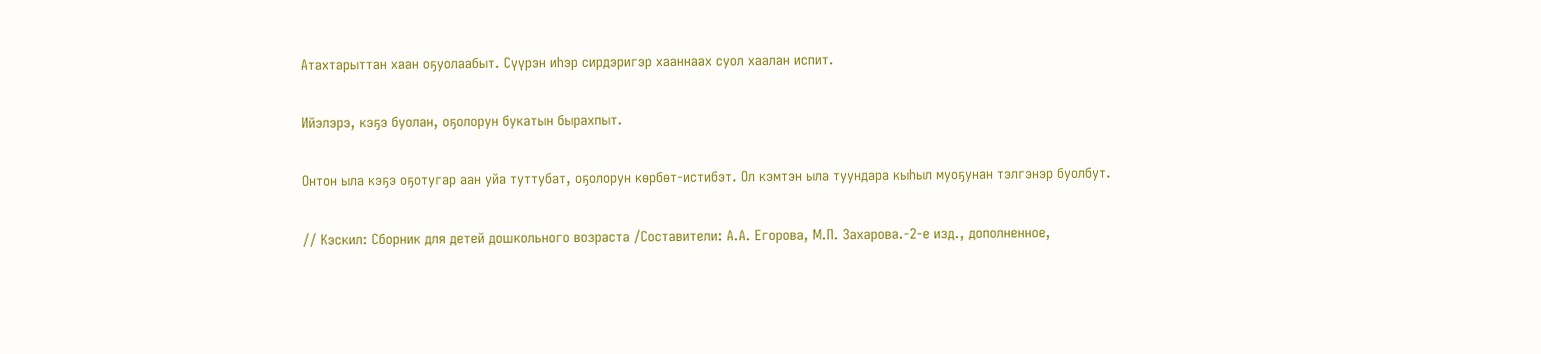Атахтарыттан хаан оҕуолаабыт. Сүүрэн иһэр сирдэригэр хааннаах суол хаалан испит.

Ийэлэрэ, кэҕэ буолан, оҕолорун букатын бырахпыт.

Онтон ыла кэҕэ оҕотугар аан уйа туттубат, оҕолорун көрбөт-истибэт. Ол кэмтэн ыла туундара кыһыл муоҕунан тэлгэнэр буолбут.

// Кэскил: Сборник для детей дошкольного возраста /Составители: А.А. Егорова, М.П. Захарова.-2-е изд., дополненное,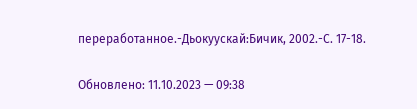переработанное.-Дьокуускай:Бичик, 2002.-С. 17-18.

Обновлено: 11.10.2023 — 09:38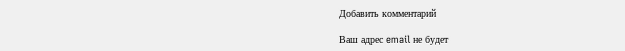Добавить комментарий

Ваш адрес email не будет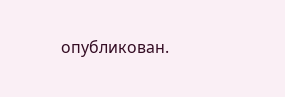опубликован.